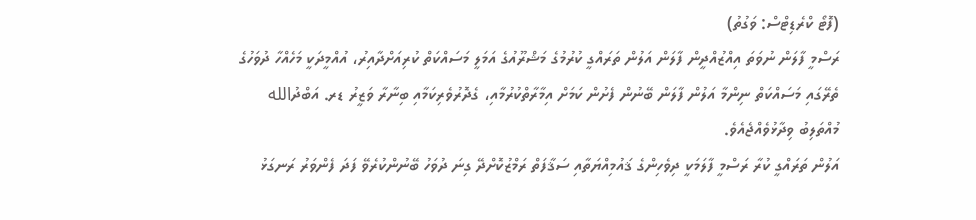(ފޮޓޯ ކްރެޑިޓްސް: ވަގުތު)
ރަސްމީ ފާލަން ނުވަތަ އިއްޒުއްދީން ފާލަން އަލުން ތަރައްގީ ކުރުމުގެ މަޝްރޫއުގެ އަމަލީ މަސައްކަތް ކުރިއަށްދާއިރު، އުއްމީދަކީ މަހެއްހާ ދުވަހުގެ ތެރޭގައި މަސައްކަތް ނިންމާ އަލުން ފާލަން ބޭނުން ފެށުން ކަމަށް އިމާރާތްކުރުމާއި، ގެދޮރުވެރިކަމާއި ބިނާރާ ވަޒީރު ޑރ. އަބްދުالله މުއްތަލިބު ވިދާޅުވެއްޖެއެވެ.
އަލުން ތަރައްގީ ކުރާ ރަސްމީ ފާލަމަކީ ދިވެހިންގެ ޤައުމިއްޔަތާއި ސަޤާފަތް ރަމްޒުކޮށްދޭ ގިނަ ދުވަހު ބޭނުންކުރެވޭ ފަދަ ފެންވަރު ރަނގަޅު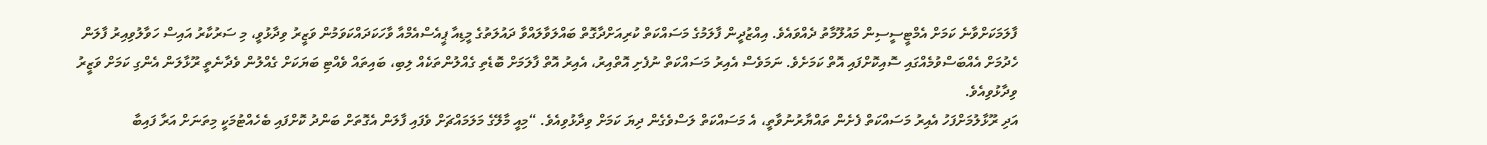ފާލަމަކަށްވާނެ ކަމަށް އެމްޓީސީސިން މައުލޫމާތު ދެއްވައެވެ. އިއްޒުދީން ފާލަމުގެ މަސައްކަތް ކުރިއަށްދާގޮތް ބައްލަވާލައްވާ ދައުލަތުގެ މީޑިއާ ޕީއެސްއެމްއާ ވާހަކަދައްކަވަމުން ވަޒީރު ވިދާޅުވީ، މި ސަރުކާރު އައިސް ހަވާލުވިއިރު ފާލަން ހެދުމަށް އެއްބަސްވުމެއްގައި ސޮއިކޮށްފައި އޮތް ކަމަށެވެ. ނަމަވެސް އެއިރު މަސައްކަތް ނުފެށި އޮތްއިރު، އެއިރު އޮތް ފާލަމަށް ބޮޑެތި ގެއްލުންތަކެއް ލިބި، ބައިތައް ވެއްޓި ބަޔަކަށް ގެއްލުން ވެދާނެތީ ރޫޅާލަން އެންގި ކަމަށް ވަޒީރު ވިދާޅުވިއެވެ.
އަދި ރޫޅާލުމަށްފަހު އެއިރު މަސައްކަތް ފެށެން ތައްޔާރުނުވާތީ، އެ މަސައްކަތް ލަސްވެގެން ދިޔަ ކަމަށް ވިދާޅުވިއެވެ. “މިއީ މާލޭގެ މަލަމައްޗަށް ވެފައި ފާލަން އެގޮތަށް ބަންދު ކޮށްފައި ބެހެއްޓުމަކީ މިތަނަށް އަރާ ފައިބާ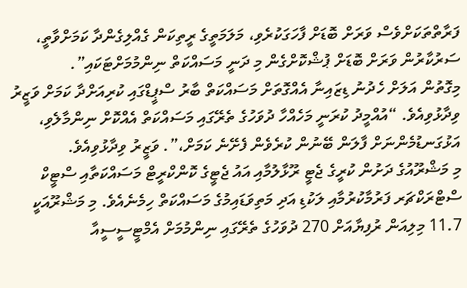ފަރާތްތަކަށްވެސް ވަރަށް ބޮޑަށް ފާހަގަކުރެވި، މަލަމަތީގެ ރީތިކަން ގެއްލިގެންދާ ކަމަށްވާތީ، ސަރުކާރުން ވަރަށް ބޮޑަށް ޕުޝްކޮށްގެން މި ދަނީ މަސައްކަތް ނިންމުމަށްޓަކައި”.
މިގޮތުން އަލަށް ހެދުނު ޑިޒައިނާ އެއްގޮތަށް މަސައްކަތް ބާރު ސްޕީޑްގައި ކުރިއަށްދާ ކަމަށް ވަޒީރު ވިދާޅުވިއެވެ. “އުއްމީދު ކުރަނީ މަހެއްހާ ދުވަހުގެ ތެރޭގައި މަސައްކަތް އެއްކޮށް ނިންމާލެވި، އަޅުގަނޑުމެންނަށް ފާލަން ބޭނުން ކުރެވެން ފެށޭނެ ކަމަށް،”. ވަޒީރު ވިދާޅުވިއެވެ.
މި މަޝްރޫއުގެ ދަށުން ކުރީގެ ޖެޓީ ރޫޅާލުމާއި އައު ޖެޓީގެ ކޮންކްރީޓް މަސައްކަތާއި ސްޓީކް ސްޓްރަކްޗަރ ފަރުމާކުރުމާއި ލަކުޑި އަދި މަތިވަޑައިމުގެ މަސައްކަތް ހިމެނެއެވެ. މި މަޝްރޫއަކީ 11.7 މިލިއަން ރުފިޔާއަށް 270 ދުވަހުގެ ތެރޭގައި ނިންމުމަށް އެމްޓީސީސީއާ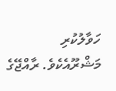ހަވާލުކުރި މަޝްރޫއެކެވެ. ރާއްޖޭގެ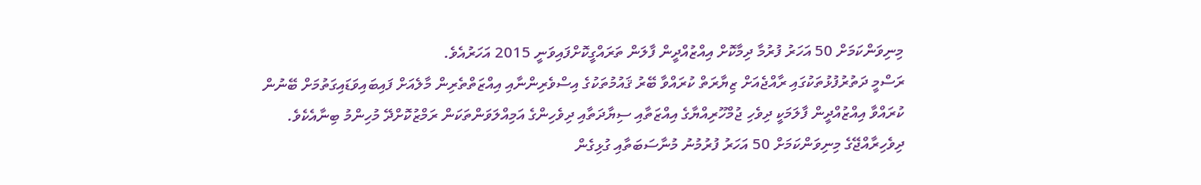މިނިވަންކަމަށް 50 އަހަރު ފުރުމާ ދިމާކޮށް އިއްޒުއްދީން ފާލަން ތަރައްގީކޮށްފައިވަނީ 2015 އަހަރުއެވެ.
ރަސްމީ ދަތުރުފުޅުތަކުގައި ރާއްޖެއަށް ޒިޔާރަތް ކުރައްވާ ބޭރު ޤައުމުތަކުގެ އިސްވެރިންނާއި އިއްޒަތްތެރިން މާލެއަށް ފައިބައިވަޑައިގަތުމަށް ބޭނުން ކުރައްވާ އިއްޒުއްދީން ފާލަމަކީ ދިވެހި ޖުމްހޫރިއްޔާގެ އިއްޒަތާއި ސިޔާދަތާއި ދިވެހިންގެ އަމިއްލަވަންތަކަން ރަމްޒުކޮށްދޭ މުހިންމު ބިނާއެކެވެ. ދިވެހިރާއްޖޭގެ މިނިވަންކަމަށް 50 އަހަރު ފުރުމުނު މުނާސަބަތާއި ގުޅިގެން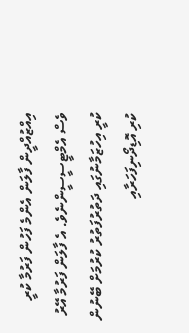އިއްޒުއްދީން ފާލަން އެންމެ ފަހުން ފަރުމާ ކުރީ ވެސް އެމްޓީސީސީންނެވެ. އެ ފާލަން ފަރުމާ އޭރު ކުރީ އިހުޒަމާނުގައި ދަތުރުފަތުރު ކުރުމަށް ބޭނުން ކުރި އޮޑިދޯނިފަހަރާއި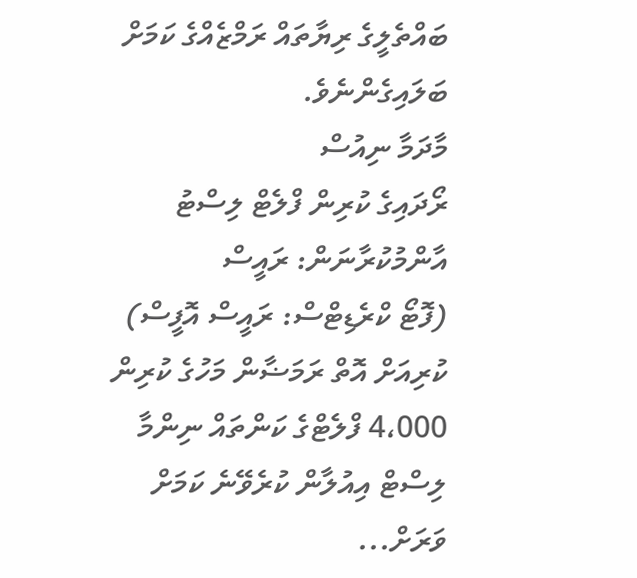ބައްތެލީގެ ރިޔާތައް ރަމްޒެއްގެ ކަމަށް ބަލައިގެންނެވެ.
މާދަމާ ނިއުސް
ރޯދައިގެ ކުރިން ފްލެޓް ލިސްޓު އާންމުކުރާނަން: ރައީސް
(ފޮޓޯ ކްރެޑިޓްސް: ރައީސް އޮފީސް) ކުރިއަށް އޮތް ރަމަޟާން މަހުގެ ކުރިން 4،000 ފްލެޓްގެ ކަންތައް ނިންމާ ލިސްޓް އިއުލާން ކުރެވޭނެ ކަމަށް ވަރަށް...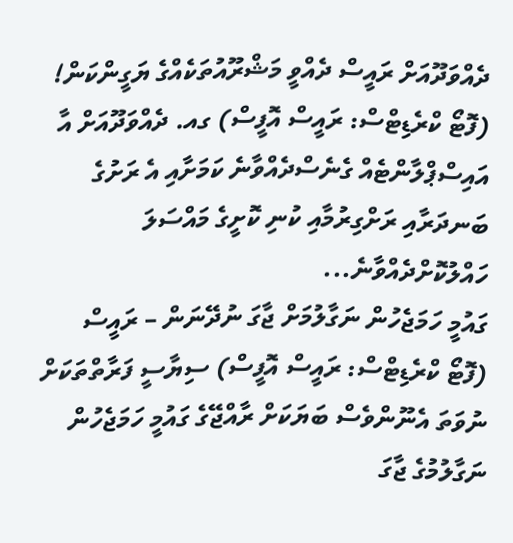ދެއްވަދޫއަށް ރައީސް ދެއްވީ މަޝްރޫއުތަކެއްގެ ޔަގީންކަން!
(ފޮޓޯ ކްރެޑިޓްސް: ރައީސް އޮފީސް) ގއ. ދެއްވަދޫއަށް އާ އައިސްޕްލާންޓެއް ގެނެސްދެއްވާނެ ކަމަށާއި އެ ރަށުގެ ބަނދަރާއި ރަށްގިރުމާއި ކުނި ކޮށީގެ މައްސަލަ ހައްލުކޮށްދެއްވާނެ...
ގައުމީ ހަމަޖެހުން ނަގާލުމަށް ޖާގަ ނުދޭނަން – ރައީސް
(ފޮޓޯ ކްރެޑިޓްސް: ރައީސް އޮފީސް) ސިޔާސީ ފަރާތްތަކަށް ނުވަތަ އެނޫންވެސް ބަޔަކަށް ރާއްޖޭގެ ގައުމީ ހަމަޖެހުން ނަގާލުމުގެ ޖާގަ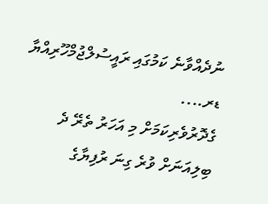ނުދެއްވާނެ ކަމުގައި ރައީސުލްޖުމްހޫރިއްޔާ ޑރ....
ގެދޮރުވެރިކަމަށް މި އަހަރު ތެރޭ ދެ ބިލިއަނަށް ވުރެ ގިނަ ރުފިޔާގެ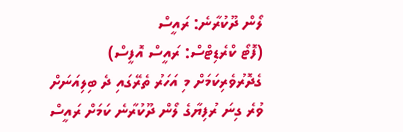ލޯން ދޫކުރާނެ: ރައީސް
(ފޮޓޯ ކްރެޑިޓްސް: ރައީސް އޮފީސް) ގެދޮރުވެރިކަމަށް މި އަހަރު ތެރޭގައި ދެ ބިލިއަނަށް ވުރެ ގިނަ ރުފިޔާގެ ލޯން ދޫކުރާނެ ކަމަށް ރައީސް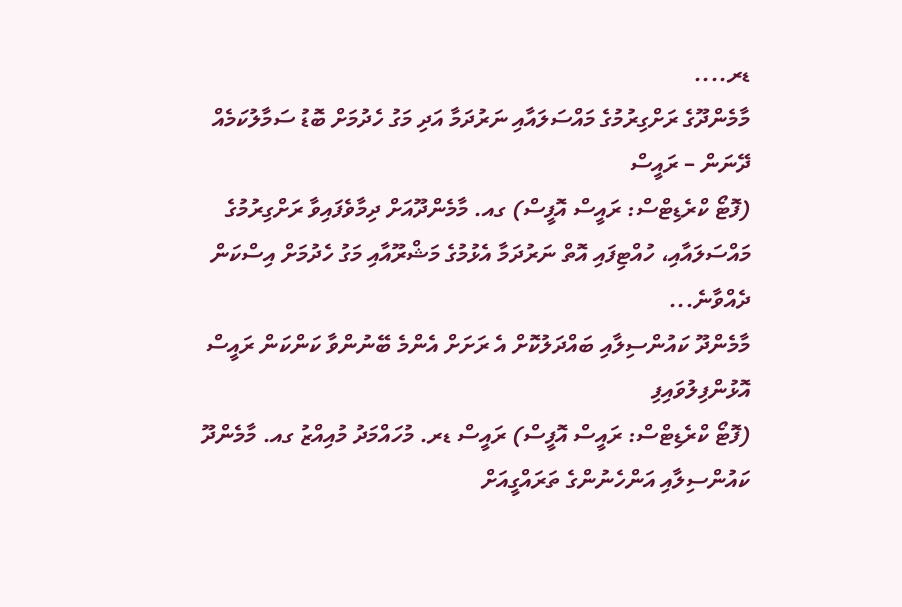ޑރ....
މާމެންދޫގެ ރަށްގިރުމުގެ މައްސަލައާއި ނަރުދަމާ އަދި މަގު ހެދުމަށް ބޮޑު ސަމާލުކަމެއް ދޭނަން – ރައީސް
(ފޮޓޯ ކްރެޑިޓްސް: ރައީސް އޮފީސް) ގއ. މާމެންދޫއަށް ދިމާވެފައިވާ ރަށްގިރުމުގެ މައްސަލައާއި، ހުއްޓިފައި އޮތް ނަރުދަމާ އެޅުމުގެ މަޝްރޫއާއި މަގު ހެދުމަށް އިސްކަން ދެއްވާނެ...
މާމެންދޫ ކައުންސިލާއި ބައްދަލުކޮށް އެ ރަށަށް އެންމެ ބޭނުންވާ ކަންކަން ރައީސް އޮޅުންފިލުވައިފި
(ފޮޓޯ ކްރެޑިޓްސް: ރައީސް އޮފީސް) ރައީސް ޑރ. މުހައްމަދު މުއިއްޒު ގއ. މާމެންދޫ ކައުންސިލާއި އަންހެނުންގެ ތަރައްގީއަށް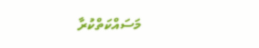މަސައްކަތްކުރާ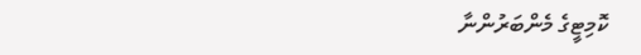ކޮމިޓީގެ މެންބަރުންނާ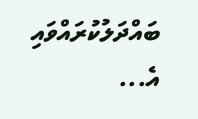ބައްދަލުކުރައްވައި އެ...